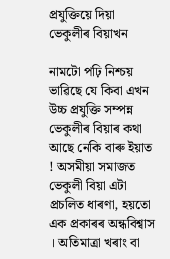প্ৰযুক্তিয়ে দিয়া ভেকুলীৰ বিয়াখন

নামটো পঢ়ি নিশ্চয় ভাৱিছে যে কিবা এখন উচ্চ প্ৰযুক্তি সম্পন্ন ভেকুলীৰ বিয়াৰ কথা আছে নেকি বাৰু ইয়াত ! অসমীয়া সমাজত ভেকুলী বিয়া এটা প্ৰচলিত ধাৰণা, হয়তো এক প্ৰকাৰৰ অন্ধবিশ্বাস । অতিমাত্ৰা খৰাং বা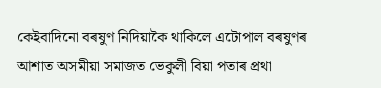কেইবাদিনো বৰষুণ নিদিয়াকৈ থাকিলে এটোপাল বৰষুণৰ আশাত অসমীয়া সমাজত ভেকুলী বিয়া পতাৰ প্ৰথা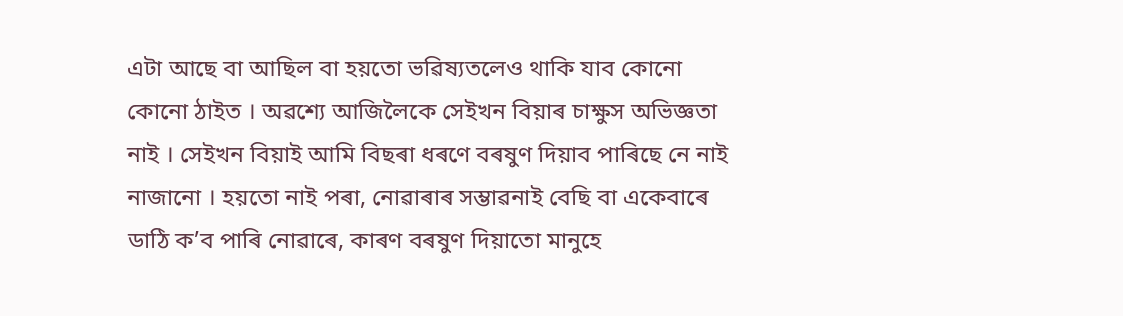এটা আছে বা আছিল বা হয়তো ভৱিষ্যতলেও থাকি যাব কোনো কোনো ঠাইত । অৱশ্যে আজিলৈকে সেইখন বিয়াৰ চাক্ষুস অভিজ্ঞতা নাই । সেইখন বিয়াই আমি বিছৰা ধৰণে বৰষুণ দিয়াব পাৰিছে নে নাই নাজানো । হয়তো নাই পৰা, নোৱাৰাৰ সম্ভাৱনাই বেছি বা একেবাৰে ডাঠি ক’ব পাৰি নোৱাৰে, কাৰণ বৰষুণ দিয়াতো মানুহে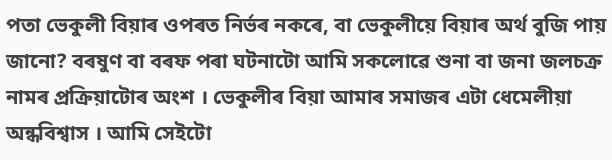পতা ভেকুলী বিয়াৰ ওপৰত নিৰ্ভৰ নকৰে, বা ভেকুলীয়ে বিয়াৰ অৰ্থ বুজি পায় জানো? বৰষুণ বা বৰফ পৰা ঘটনাটো আমি সকলোৱে শুনা বা জনা জলচক্ৰ নামৰ প্ৰক্ৰিয়াটোৰ অংশ । ভেকুলীৰ বিয়া আমাৰ সমাজৰ এটা ধেমেলীয়া অন্ধবিশ্বাস । আমি সেইটো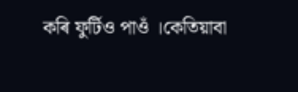কৰি ফুৰ্টিও পাওঁ ।কেতিয়াবা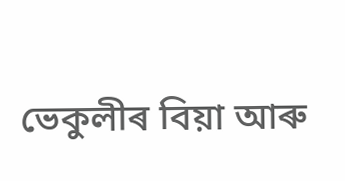ভেকুলীৰ বিয়া আৰু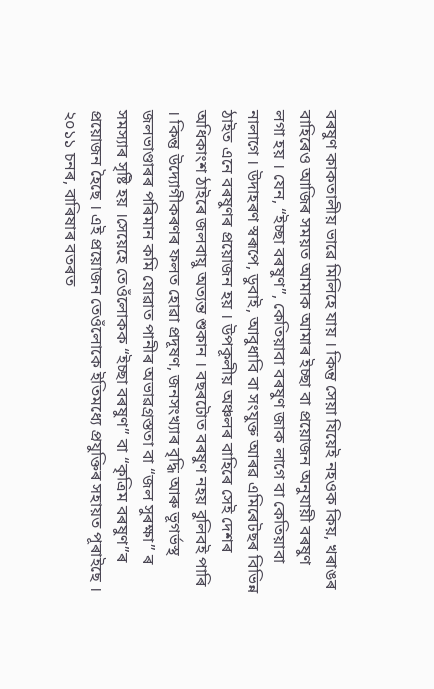বৰষুণ কাকতালীয় ভাৱে মিলিহে যায় । কিন্তু সেয়া যিয়েই নহওক কিয়, খৰাঙৰ বাহিৰেও আজিৰ সময়ত আমাক আমাৰ ইচ্ছা বা প্ৰয়োজন অনুযায়ী বৰষুণ লগা হয় । যেন, “ইচ্ছা বৰষুণ”, কেতিয়াবা বৰষুণ জাক লাগে বা কেতিয়াবা নালাগে । উদাহৰণ স্বৰূপে, ডুবাই, আবুধাবি বা সংযুক্ত আৰৱ এমিৰেটছৰ বিভিন্ন ঠাইত এনে বৰষুণৰ প্ৰয়োজন হয় । উপকূলীয় অঞ্চলৰ বাহিৰে সেই দেশৰ অধিকাংশ ঠাইৰে জলবায়ু অত্যন্ত শুকান । বছৰটোত বৰষুণ নহয় বুলিবই পাৰি । কিন্তু উদ্যোগীকৰণৰ ফলত হোৱা প্ৰদূষণ, জনসংখ্যাৰ বৃদ্ধি আৰু ভূগৰ্ভস্থ জলভাণ্ডাৰৰ পৰিমান কমি যোৱাত পানীৰ অভাৱগ্ৰস্ততা বা “জল সুৰক্ষা” ৰ সমস্যাৰ সৃষ্টি হয় ।সেয়েহে তেওঁলোকক “ইচ্ছা বৰষুণ” বা “কৃত্ৰিম বৰষুণ”ৰ প্ৰয়োজন হৈছে । এই প্ৰয়োজন তেওঁলোকে ইতিমধ্যে প্ৰযুক্তিৰ সহায়ত পূৰাইছে । ২০১১ চনৰ, বাৰিষাৰ বতৰত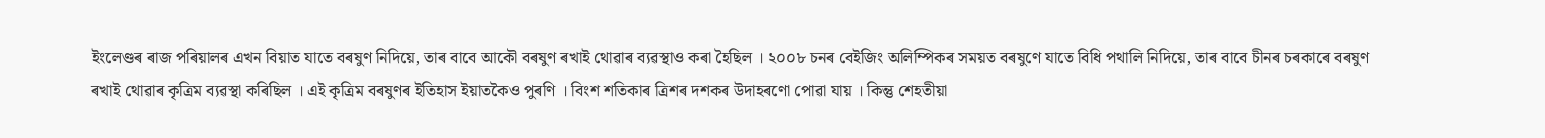ইংলেণ্ডৰ ৰাজ পৰিয়ালৰ এখন বিয়াত যাতে বৰষুণ নিদিয়ে, তাৰ বাবে আকৌ বৰষুণ ৰখাই থোৱাৰ ব্যৱস্থাও কৰা হৈছিল । ২০০৮ চনৰ বেইজিং অলিম্পিকৰ সময়ত বৰষুণে যাতে বিধি পথালি নিদিয়ে, তাৰ বাবে চীনৰ চৰকাৰে বৰষুণ ৰখাই থোৱাৰ কৃত্ৰিম ব্যৱস্থা কৰিছিল । এই কৃত্ৰিম বৰষুণৰ ইতিহাস ইয়াতকৈও পুৰণি । বিংশ শতিকাৰ ত্ৰিশৰ দশকৰ উদাহৰণো পোৱা যায় । কিন্তু শেহতীয়া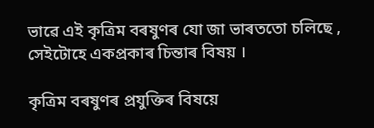ভাৱে এই কৃত্ৰিম বৰষুণৰ যো জা ভাৰততো চলিছে , সেইটোহে একপ্ৰকাৰ চিন্তাৰ বিষয় ।

কৃত্ৰিম বৰষুণৰ প্ৰযুক্তিৰ বিষয়ে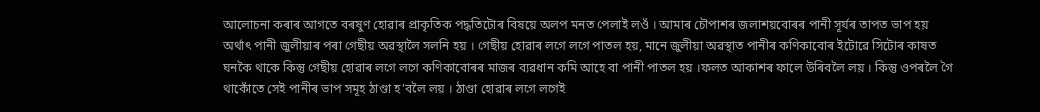আলোচনা কৰাৰ আগতে বৰষুণ হোৱাৰ প্ৰাকৃতিক পদ্ধতিটোৰ বিষয়ে অলপ মনত পেলাই লওঁ । আমাৰ চৌপাশৰ জলাশয়বোৰৰ পানী সূৰ্যৰ তাপত ভাপ হয় অৰ্থাৎ পানী জুলীয়াৰ পৰা গেছীয় অৱস্থালৈ সলনি হয় । গেছীয় হোৱাৰ লগে লগে পাতল হয়, মানে জুলীয়া অৱস্থাত পানীৰ কণিকাবোৰ ইটোৱে সিটোৰ কাষত ঘনকৈ থাকে কিন্তু গেছীয় হোৱাৰ লগে লগে কণিকাবোৰৰ মাজৰ ব্যৱধান কমি আহে বা পানী পাতল হয় ।ফলত আকাশৰ ফালে উৰিবলৈ লয় । কিন্তু ওপৰলৈ গৈ থাকোঁতে সেই পানীৰ ভাপ সমূহ ঠাণ্ডা হ’বলৈ লয় । ঠাণ্ডা হোৱাৰ লগে লগেই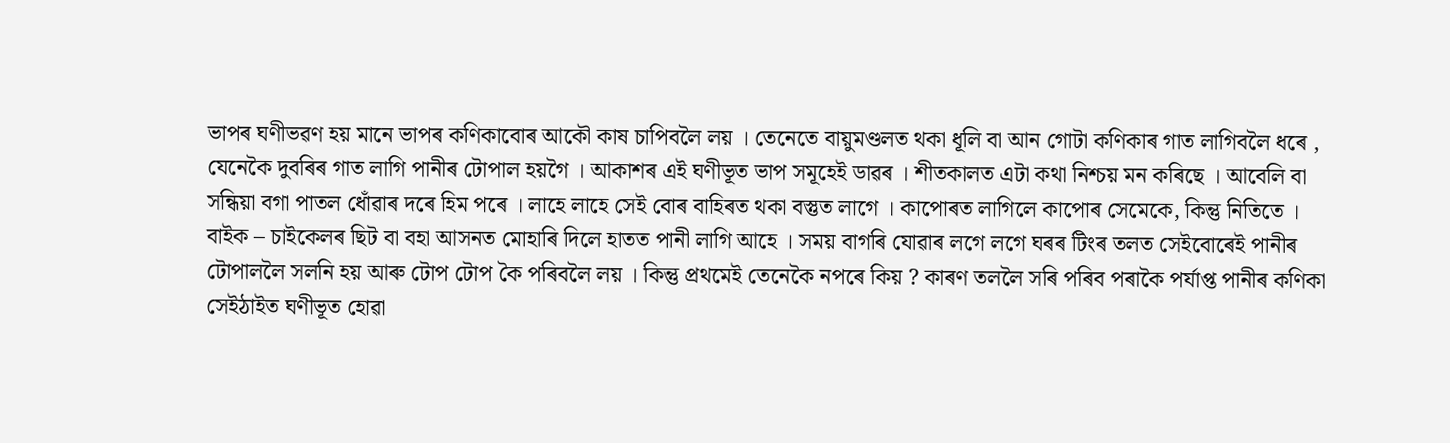ভাপৰ ঘণীভৱণ হয় মানে ভাপৰ কণিকাবোৰ আকৌ কাষ চাপিবলৈ লয় । তেনেতে বায়ুমণ্ডলত থকা ধূলি বা আন গোটা কণিকাৰ গাত লাগিবলৈ ধৰে , যেনেকৈ দুবৰিৰ গাত লাগি পানীৰ টোপাল হয়গৈ । আকাশৰ এই ঘণীভূত ভাপ সমূহেই ডাৱৰ । শীতকালত এটা কথা নিশ্চয় মন কৰিছে । আবেলি বা সন্ধিয়া বগা পাতল ধোঁৱাৰ দৰে হিম পৰে । লাহে লাহে সেই বোৰ বাহিৰত থকা বস্তুত লাগে । কাপোৰত লাগিলে কাপোৰ সেমেকে, কিন্তু নিতিতে । বাইক – চাইকেলৰ ছিট বা বহা আসনত মোহাৰি দিলে হাতত পানী লাগি আহে । সময় বাগৰি যোৱাৰ লগে লগে ঘৰৰ টিংৰ তলত সেইবোৰেই পানীৰ টোপাললৈ সলনি হয় আৰু টোপ টোপ কৈ পৰিবলৈ লয় । কিন্তু প্ৰথমেই তেনেকৈ নপৰে কিয় ? কাৰণ তললৈ সৰি পৰিব পৰাকৈ পৰ্যাপ্ত পানীৰ কণিকা সেইঠাইত ঘণীভূত হোৱা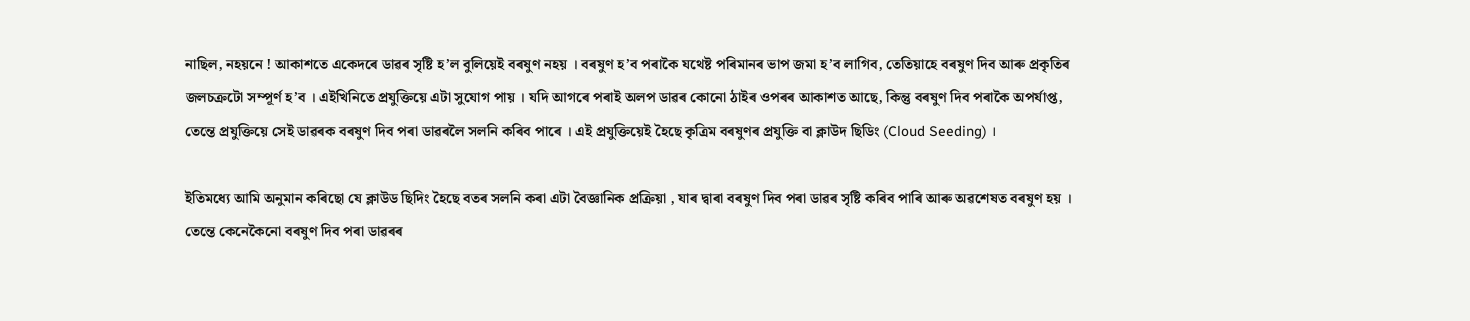নাছিল, নহয়নে ! আকাশতে একেদৰে ডাৱৰ সৃষ্টি হ’ল বুলিয়েই বৰষুণ নহয় । বৰষুণ হ’ব পৰাকৈ যথেষ্ট পৰিমানৰ ভাপ জমা হ’ব লাগিব, তেতিয়াহে বৰষুণ দিব আৰু প্ৰকৃতিৰ জলচক্ৰটো সম্পূৰ্ণ হ’ব । এইখিনিতে প্ৰযুক্তিয়ে এটা সুযোগ পায় । যদি আগৰে পৰাই অলপ ডাৱৰ কোনো ঠাইৰ ওপৰৰ আকাশত আছে, কিন্তু বৰষুণ দিব পৰাকৈ অপৰ্যাপ্ত, তেন্তে প্ৰযুক্তিয়ে সেই ডাৱৰক বৰষুণ দিব পৰা ডাৱৰলৈ সলনি কৰিব পাৰে । এই প্ৰযুক্তিয়েই হৈছে কৃত্ৰিম বৰষুণৰ প্ৰযুক্তি বা ক্লাউদ ছিডিং (Cloud Seeding) ।

ইতিমধ্যে আমি অনুমান কৰিছো যে ক্লাউড ছিদিং হৈছে বতৰ সলনি কৰা এটা বৈজ্ঞানিক প্ৰক্ৰিয়া , যাৰ দ্বাৰা বৰষুণ দিব পৰা ডাৱৰ সৃষ্টি কৰিব পাৰি আৰু অৱশেষত বৰষুণ হয় । তেন্তে কেনেকৈনো বৰষুণ দিব পৰা ডাৱৰৰ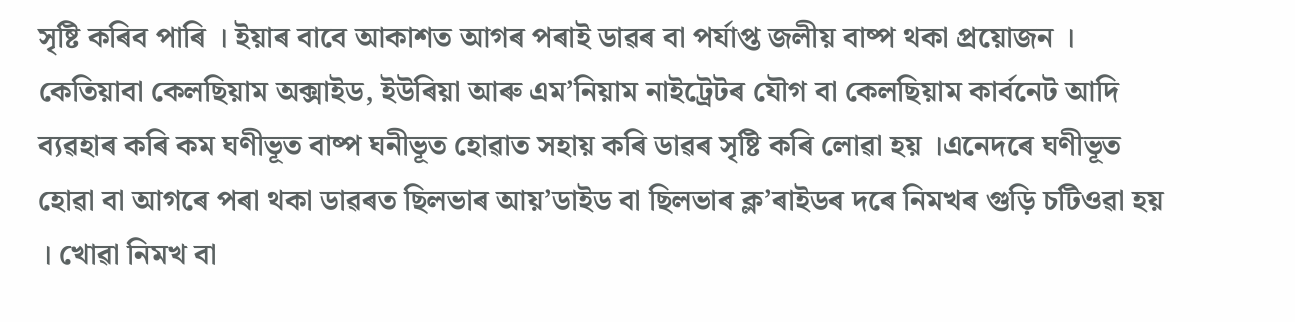সৃষ্টি কৰিব পাৰি । ইয়াৰ বাবে আকাশত আগৰ পৰাই ডাৱৰ বা পৰ্যাপ্ত জলীয় বাষ্প থকা প্ৰয়োজন । কেতিয়াবা কেলছিয়াম অক্সাইড, ইউৰিয়া আৰু এম’নিয়াম নাইট্ৰেটৰ যৌগ বা কেলছিয়াম কাৰ্বনেট আদি ব্যৱহাৰ কৰি কম ঘণীভূত বাষ্প ঘনীভূত হোৱাত সহায় কৰি ডাৱৰ সৃষ্টি কৰি লোৱা হয় ।এনেদৰে ঘণীভূত হোৱা বা আগৰে পৰা থকা ডাৱৰত ছিলভাৰ আয়’ডাইড বা ছিলভাৰ ক্ল’ৰাইডৰ দৰে নিমখৰ গুড়ি চটিওৱা হয় । খোৱা নিমখ বা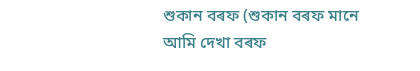শুকান বৰফ (শুকান বৰফ মানে আমি দেখা বৰফ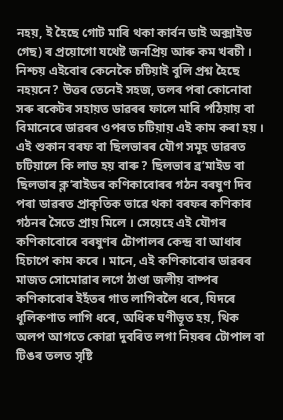নহয়, ই হৈছে গোট মাৰি থকা কাৰ্বন ডাই অক্সাইড গেছ) ৰ প্ৰয়োগো যথেষ্ট জনপ্ৰিয় আৰু কম খৰচী । নিশ্চয় এইবোৰ কেনেকৈ চটিয়াই বুলি প্ৰশ্ন হৈছে নহয়নে? উত্তৰ তেনেই সহজ, তলৰ পৰা কোনোবা সৰু ৰকেটৰ সহায়ত ডাৱৰৰ ফালে মাৰি পঠিয়ায় বা বিমানেৰে ডাৱৰৰ ওপৰত চটিয়ায় এই কাম কৰা হয় । এই শুকান বৰফ বা ছিলভাৰৰ যৌগ সমূহ ডাৱৰত চটিয়ালে কি লাভ হয় বাৰু ? ছিলভাৰ ব্ৰ’মাইড বা ছিলভাৰ ক্ল’ৰাইডৰ কণিকাবোৰৰ গঠন বৰষুণ দিব পৰা ডাৱৰত প্ৰাকৃতিক ভাৱে থকা বৰফৰ কণিকাৰ গঠনৰ সৈতে প্ৰায় মিলে । সেয়েহে এই যৌগৰ কণিকাবোৰে বৰষুণৰ টোপালৰ কেন্দ্ৰ বা আধাৰ হিচাপে কাম কৰে । মানে, এই কণিকাবোৰ ডাৱৰৰ মাজত সোমোৱাৰ লগে ঠাণ্ডা জলীয় বাষ্পৰ কণিকাবোৰ ইহঁতৰ গাত লাগিবলৈ ধৰে, যিদৰে ধূলিকণাত লাগি ধৰে, অধিক ঘণীভূত হয়, থিক অলপ আগতে কোৱা দুবৰিত লগা নিয়ৰৰ টোপাল বা টিঙৰ তলত সৃষ্টি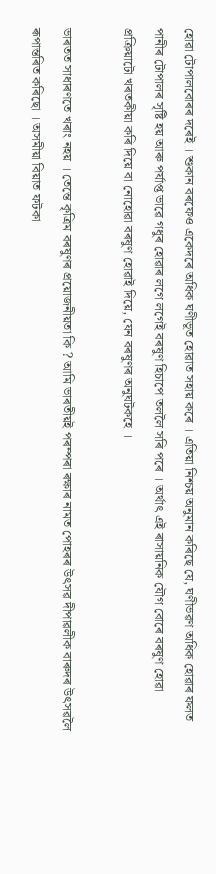হোৱা টোপালবোৰৰ দৰেই । শুকান বৰফেও একেদৰে অধিক ঘণীভূত হোৱাত সহায় কৰে । এতিয়া নিশ্চয় অনুমান কৰিছে যে, ঘণীভৱণ অধিক হোৱাৰ ফলত পানীৰ টোপালৰ সৃষ্টি হয় আৰু পৰ্যাপ্ত ভাৱে গধুৰ হোৱাৰ লগে লগেই বৰষুণ হিচাপে তললৈ সৰি পৰে । অৰ্থাৎ এই ৰাসায়নিক যৌগ বোৰে বৰষুণ হোৱা প্ৰক্ৰিয়াটো খৰতকীয়া কৰি দিয়ে বা নোহোৱা বৰষুণ হোৱাই দিয়ে, যেন বৰষুণৰ অনুঘটকহে ।

ভাৰতত সাধাৰণতে খৰাং নহয় । তেন্তে কৃত্ৰিম বৰষুণৰ প্ৰয়োজনীয়তা কি ? আমি ভাৰতীয়ই পৰম্পৰা ৰক্ষাৰ নামত পোহৰৰ উৎসৱ দীপাৱলীক বাৰুদৰ উৎসৱলৈ ৰূপান্তৰিত কৰিছো । অসমীয়া বিয়াত ফটকা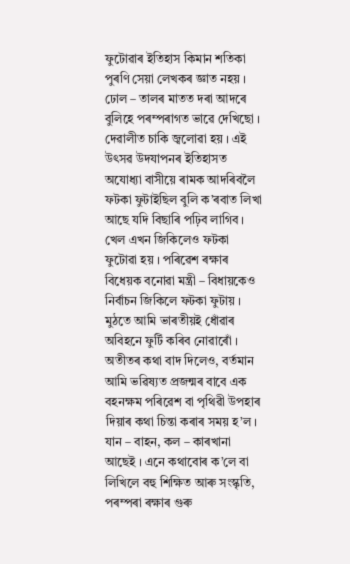ফুটোৱাৰ ইতিহাস কিমান শতিকা পুৰণি সেয়া লেখকৰ জ্ঞাত নহয় । ঢোল – তালৰ মাতত দৰা আদৰে বুলিহে পৰম্পৰাগত ভাৱে দেখিছো । দেৱালীত চাকি জ্বলোৱা হয় । এই উৎসৱ উদযাপনৰ ইতিহাসত অযোধ্যা বাসীয়ে ৰামক আদৰিবলৈ ফটকা ফুটাইছিল বুলি ক’ৰবাত লিখা আছে যদি বিছাৰি পঢ়িব লাগিব । খেল এখন জিকিলেও ফটকা ফুটোৱা হয় । পৰিৱেশ ৰক্ষাৰ বিধেয়ক বনোৱা মন্ত্ৰী – বিধায়কেও নিৰ্বাচন জিকিলে ফটকা ফুটায় । মুঠতে আমি ভাৰতীয়ই ধোঁৱাৰ অবিহনে ফুৰ্টি কৰিব নোৱাৰোঁ । অতীতৰ কথা বাদ দিলেও, বৰ্তমান আমি ভৱিষ্যত প্ৰজন্মৰ বাবে এক বহনক্ষম পৰিৱেশ বা পৃথিৱী উপহাৰ দিয়াৰ কথা চিন্তা কৰাৰ সময় হ’ল । যান – বাহন, কল – কাৰখানা আছেই । এনে কথাবোৰ ক’লে বা লিখিলে বহু শিক্ষিত আৰু সংস্কৃতি, পৰম্পৰা ৰক্ষাৰ গুৰু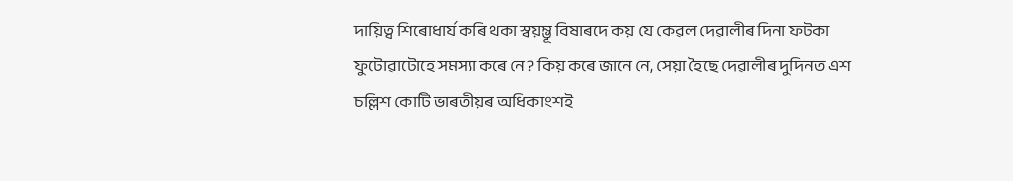দায়িত্ব শিৰোধাৰ্য কৰি থকা স্বয়ম্ভূ বিষাৰদে কয় যে কেৱল দেৱালীৰ দিনা ফটকা ফুটোৱাটোহে সমস্যা কৰে নে? কিয় কৰে জানে নে, সেয়া হৈছে দেৱালীৰ দুদিনত এশ চল্লিশ কোটি ভাৰতীয়ৰ অধিকাংশই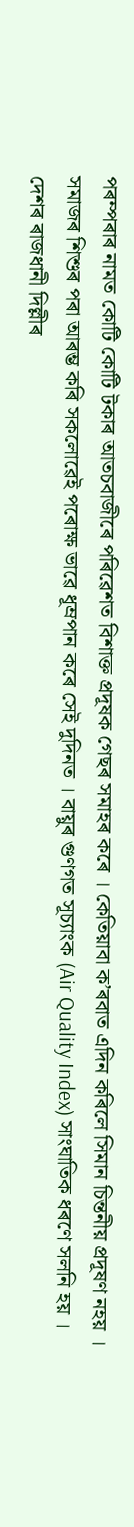পৰম্পৰাৰ নামত কোটি কোটি টকাৰ আতচবাজীৰে পৰিৱেশত বিশাক্ত প্ৰদূষক গেছৰ সমাহৰ কৰে । কেতিয়াবা ক’ৰবাত এদিন কৰিলে সিমান চিন্তনীয় প্ৰদূষণ নহয় । সমাজৰ শিশুৰ পৰা আৰম্ভ কৰি সকলোৱেই পৰোক্ষ ভাৱে ধূম্ৰপান কৰে সেই দুদিনত । বায়ুৰ গুণগত সূচ্যাংক (Air Quality Index) সাংঘাতিক ধৰণে সলনি হয় । দেশৰ ৰাজধানী দিল্লীৰ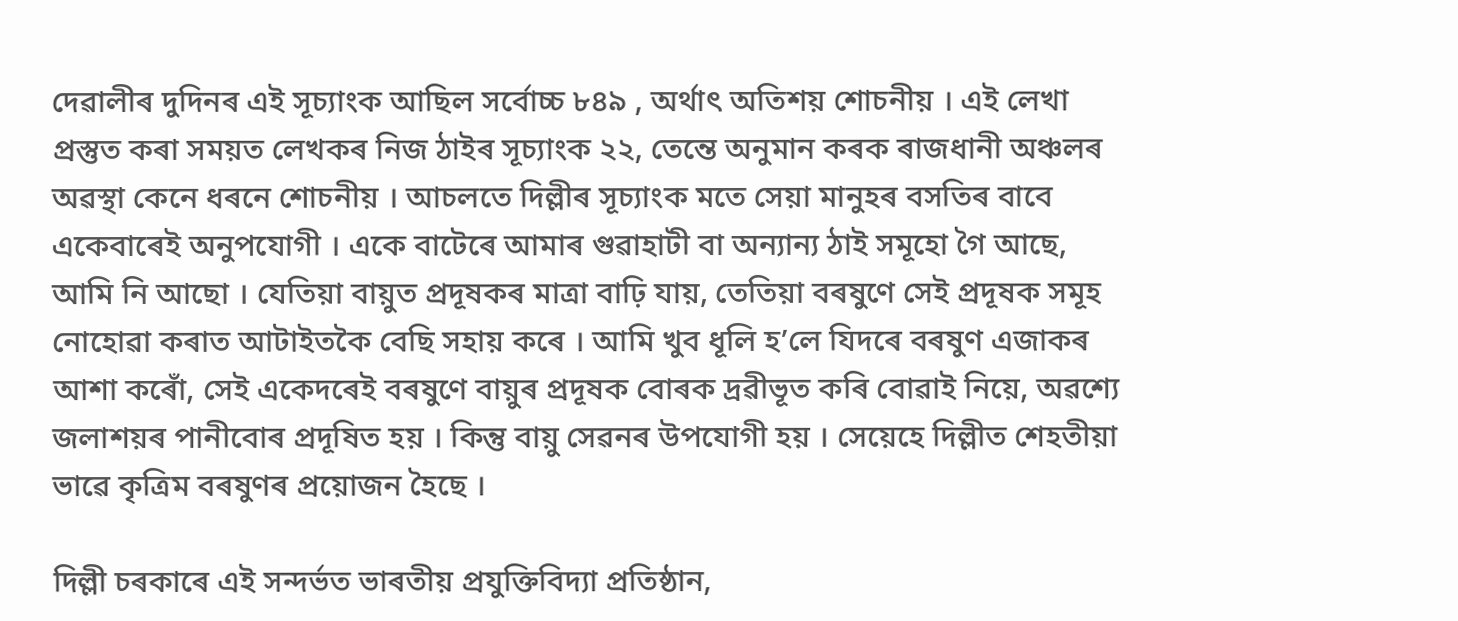দেৱালীৰ দুদিনৰ এই সূচ্যাংক আছিল সৰ্বোচ্চ ৮৪৯ , অৰ্থাৎ অতিশয় শোচনীয় । এই লেখা প্ৰস্তুত কৰা সময়ত লেখকৰ নিজ ঠাইৰ সূচ্যাংক ২২, তেন্তে অনুমান কৰক ৰাজধানী অঞ্চলৰ অৱস্থা কেনে ধৰনে শোচনীয় । আচলতে দিল্লীৰ সূচ্যাংক মতে সেয়া মানুহৰ বসতিৰ বাবে একেবাৰেই অনুপযোগী । একে বাটেৰে আমাৰ গুৱাহাটী বা অন্যান্য ঠাই সমূহো গৈ আছে, আমি নি আছো । যেতিয়া বায়ুত প্ৰদূষকৰ মাত্ৰা বাঢ়ি যায়, তেতিয়া বৰষুণে সেই প্ৰদূষক সমূহ নোহোৱা কৰাত আটাইতকৈ বেছি সহায় কৰে । আমি খুব ধূলি হ’লে যিদৰে বৰষুণ এজাকৰ আশা কৰোঁ, সেই একেদৰেই বৰষুণে বায়ুৰ প্ৰদূষক বোৰক দ্ৰৱীভূত কৰি বোৱাই নিয়ে, অৱশ্যে জলাশয়ৰ পানীবোৰ প্ৰদূষিত হয় । কিন্তু বায়ু সেৱনৰ উপযোগী হয় । সেয়েহে দিল্লীত শেহতীয়া ভাৱে কৃত্ৰিম বৰষুণৰ প্ৰয়োজন হৈছে ।

দিল্লী চৰকাৰে এই সন্দৰ্ভত ভাৰতীয় প্ৰযুক্তিবিদ্যা প্ৰতিষ্ঠান,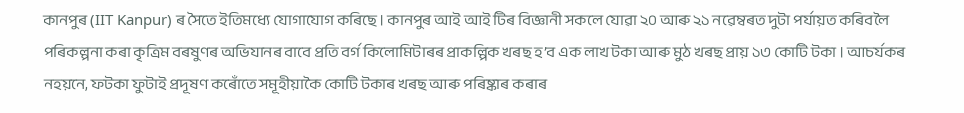কানপুৰ (IIT Kanpur) ৰ সৈতে ইতিমধ্যে যোগাযোগ কৰিছে । কানপুৰ আই আই টিৰ বিজ্ঞানী সকলে যোৱা ২০ আৰু ২১ নৱেম্বৰত দুটা পৰ্যায়ত কৰিবলৈ পৰিকল্পনা কৰা কৃত্ৰিম বৰষুণৰ অভিযানৰ বাবে প্ৰতি বৰ্গ কিলোমিটাৰৰ প্ৰাকল্পিক খৰছ হ’ব এক লাখ টকা আৰু মুঠ খৰছ প্ৰায় ১৩ কোটি টকা । আচৰ্যকৰ নহয়নে, ফটকা ফুটাই প্ৰদূষণ কৰোঁতে সমূহীয়াকৈ কোটি টকাৰ খৰছ আৰু পৰিষ্কাৰ কৰাৰ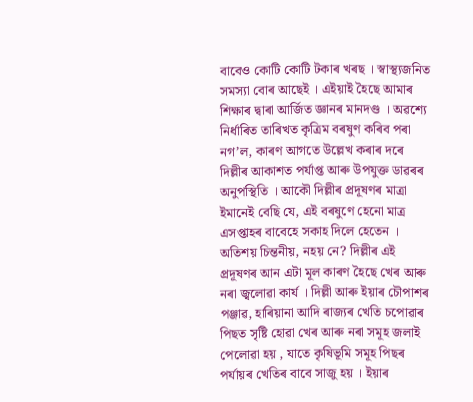বাবেও কোটি কোটি টকাৰ খৰছ । স্বাস্থ্যজনিত সমস্যা বোৰ আছেই । এইয়াই হৈছে আমাৰ শিক্ষাৰ দ্বাৰা আৰ্জিত জ্ঞানৰ মানদণ্ড । অৱশ্যে নিৰ্ধাৰিত তাৰিখত কৃত্ৰিম বৰষুণ কৰিব পৰা নগ’ল, কাৰণ আগতে উল্লেখ কৰাৰ দৰে দিল্লীৰ আকাশত পৰ্যাপ্ত আৰু উপযুক্ত ডাৱৰৰ অনুপস্থিতি । আকৌ দিল্লীৰ প্ৰদূষণৰ মাত্ৰা ইমানেই বেছি যে, এই বৰষুণে হেনো মাত্ৰ এসপ্তাহৰ বাবেহে সকাহ দিলে হেতেন । অতিশয় চিন্তনীয়, নহয় নে? দিল্লীৰ এই প্ৰদূষণৰ আন এটা মূল কাৰণ হৈছে খেৰ আৰু নৰা জ্বলোৱা কাৰ্য । দিল্লী আৰু ইয়াৰ চৌপাশৰ পঞ্জাৱ, হাৰিয়ানা আদি ৰাজ্যৰ খেতি চপোৱাৰ পিছত সৃষ্টি হোৱা খেৰ আৰু নৰা সমূহ জলাই পেলোৱা হয় , যাতে কৃষিভূমি সমূহ পিছৰ পৰ্যায়ৰ খেতিৰ বাবে সাজু হয় । ইয়াৰ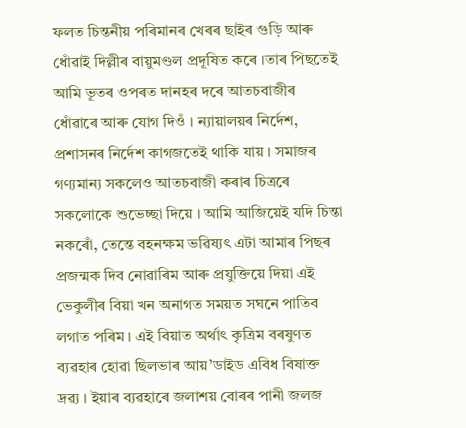ফলত চিন্তনীয় পৰিমানৰ খেৰৰ ছাইৰ গুড়ি আৰু ধোঁৱাই দিল্লীৰ বায়ুমণ্ডল প্ৰদূষিত কৰে ।তাৰ পিছতেই আমি ভূতৰ ওপৰত দানহৰ দৰে আতচবাজীৰ ধোঁৱাৰে আৰু যোগ দিওঁ । ন্যায়ালয়ৰ নিৰ্দেশ, প্ৰশাসনৰ নিৰ্দেশ কাগজতেই থাকি যায় । সমাজৰ গণ্যমান্য সকলেও আতচবাজী কৰাৰ চিত্ৰৰে সকলোকে শুভেচ্ছা দিয়ে । আমি আজিয়েই যদি চিন্তা নকৰোঁ, তেন্তে বহনক্ষম ভৱিষ্যৎ এটা আমাৰ পিছৰ প্ৰজন্মক দিব নোৱাৰিম আৰু প্ৰযুক্তিয়ে দিয়া এই ভেকুলীৰ বিয়া খন অনাগত সময়ত সঘনে পাতিব লগাত পৰিম । এই বিয়াত অৰ্থাৎ কৃত্ৰিম বৰষুণত ব্যৱহাৰ হোৱা ছিলভাৰ আয়’ডাইড এবিধ বিষাক্ত দ্ৰৱ্য । ইয়াৰ ব্যৱহাৰে জলাশয় বোৰৰ পানী জলজ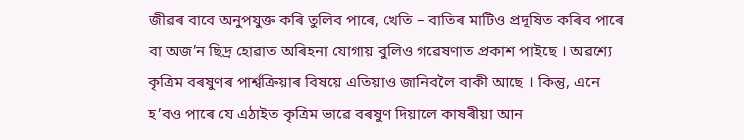জীৱৰ বাবে অনুপযুক্ত কৰি তুলিব পাৰে, খেতি – বাতিৰ মাটিও প্ৰদূষিত কৰিব পাৰে বা অজ’ন ছিদ্ৰ হোৱাত অৰিহনা যোগায় বুলিও গৱেষণাত প্ৰকাশ পাইছে । অৱশ্যে কৃত্ৰিম বৰষুণৰ পাৰ্শ্বক্ৰিয়াৰ বিষয়ে এতিয়াও জানিবলৈ বাকী আছে । কিন্তু, এনে হ’বও পাৰে যে এঠাইত কৃত্ৰিম ভাৱে বৰষুণ দিয়ালে কাষৰীয়া আন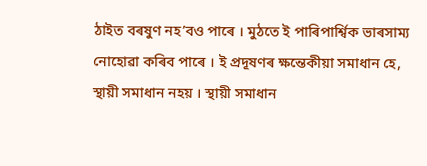ঠাইত বৰষুণ নহ’বও পাৰে । মুঠতে ই পাৰিপাৰ্শ্বিক ভাৰসাম্য নোহোৱা কৰিব পাৰে । ই প্ৰদূষণৰ ক্ষন্তেকীয়া সমাধান হে, স্থায়ী সমাধান নহয় । স্থায়ী সমাধান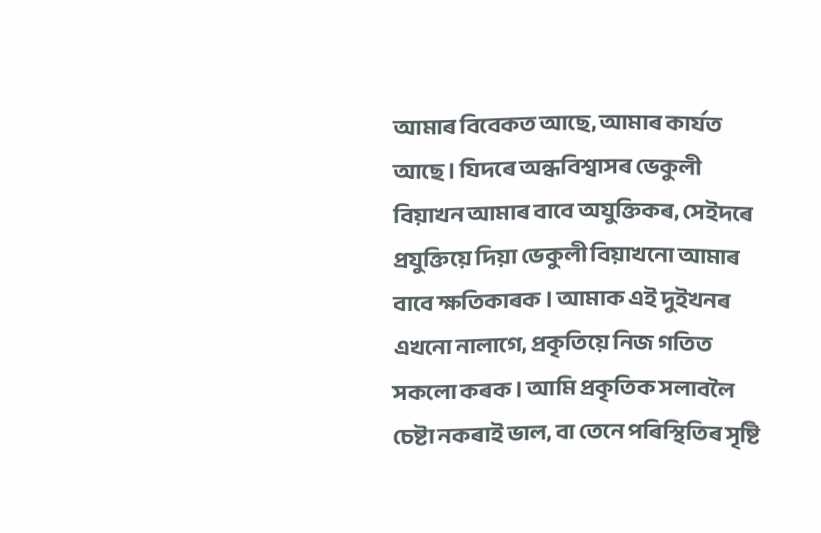আমাৰ বিবেকত আছে, আমাৰ কাৰ্যত আছে । যিদৰে অন্ধবিশ্বাসৰ ভেকুলী বিয়াখন আমাৰ বাবে অযুক্তিকৰ, সেইদৰে প্ৰযুক্তিয়ে দিয়া ভেকুলী বিয়াখনো আমাৰ বাবে ক্ষতিকাৰক । আমাক এই দুইখনৰ এখনো নালাগে, প্ৰকৃতিয়ে নিজ গতিত সকলো কৰক । আমি প্ৰকৃতিক সলাবলৈ চেষ্টা নকৰাই ভাল, বা তেনে পৰিস্থিতিৰ সৃষ্টি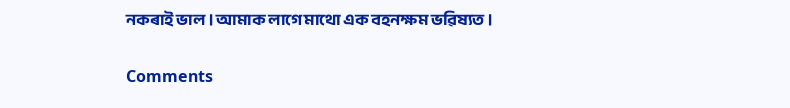নকৰাই ভাল । আমাক লাগে মাথো এক বহনক্ষম ভৱিষ্যত ।

Comments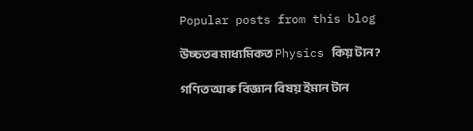Popular posts from this blog

উচ্চতৰ মাধ্যমিকত Physics কিয় টান?

গণিত আৰু বিজ্ঞান বিষয় ইমান টান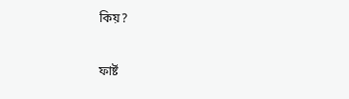কিয়?

ফাৰ্ষ্ট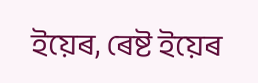ইয়েৰ, ৰেষ্ট ইয়েৰ